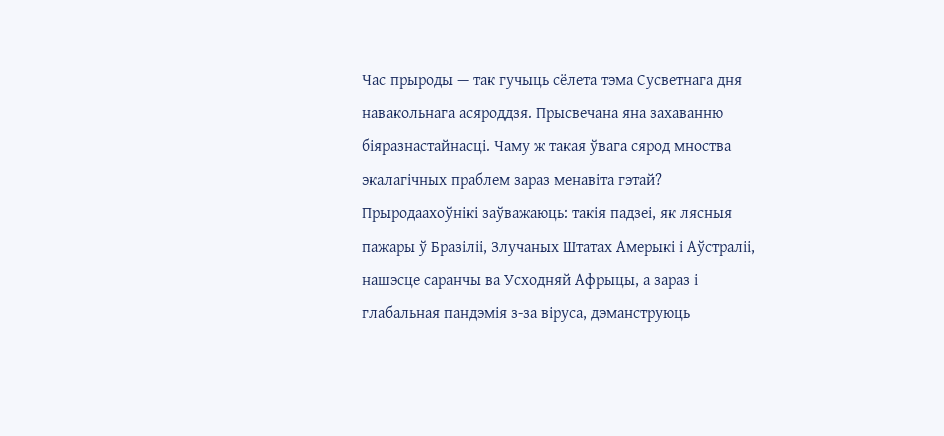Час прыроды — так гучыць сёлета тэма Сусветнага дня навакольнага асяроддзя. Прысвечана яна захаванню біяразнастайнасці. Чаму ж такая ўвага сярод мноства экалагічных праблем зараз менавіта гэтай? Прыродаахоўнікі заўважаюць: такія падзеі, як лясныя пажары ў Бразіліі, Злучаных Штатах Амерыкі і Аўстраліі, нашэсце саранчы ва Усходняй Афрыцы, а зараз і глабальная пандэмія з-за віруса, дэманструюць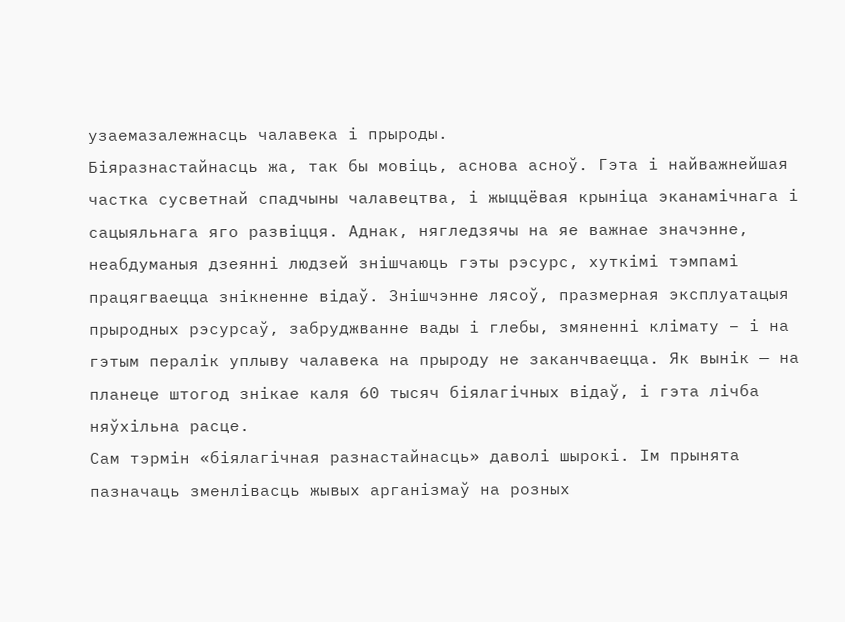узаемазалежнасць чалавека і прыроды.
Біяразнастайнасць жа, так бы мовіць, аснова асноў. Гэта і найважнейшая частка сусветнай спадчыны чалавецтва, і жыццёвая крыніца эканамічнага і сацыяльнага яго развіцця. Аднак, нягледзячы на яе важнае значэнне, неабдуманыя дзеянні людзей знішчаюць гэты рэсурс, хуткімі тэмпамі працягваецца знікненне відаў. Знішчэнне лясоў, празмерная эксплуатацыя прыродных рэсурсаў, забруджванне вады і глебы, змяненні клімату – і на гэтым пералік уплыву чалавека на прыроду не заканчваецца. Як вынік — на планеце штогод знікае каля 60 тысяч біялагічных відаў, і гэта лічба няўхільна расце.
Сам тэрмін «біялагічная разнастайнасць» даволі шырокі. Ім прынята пазначаць зменлівасць жывых арганізмаў на розных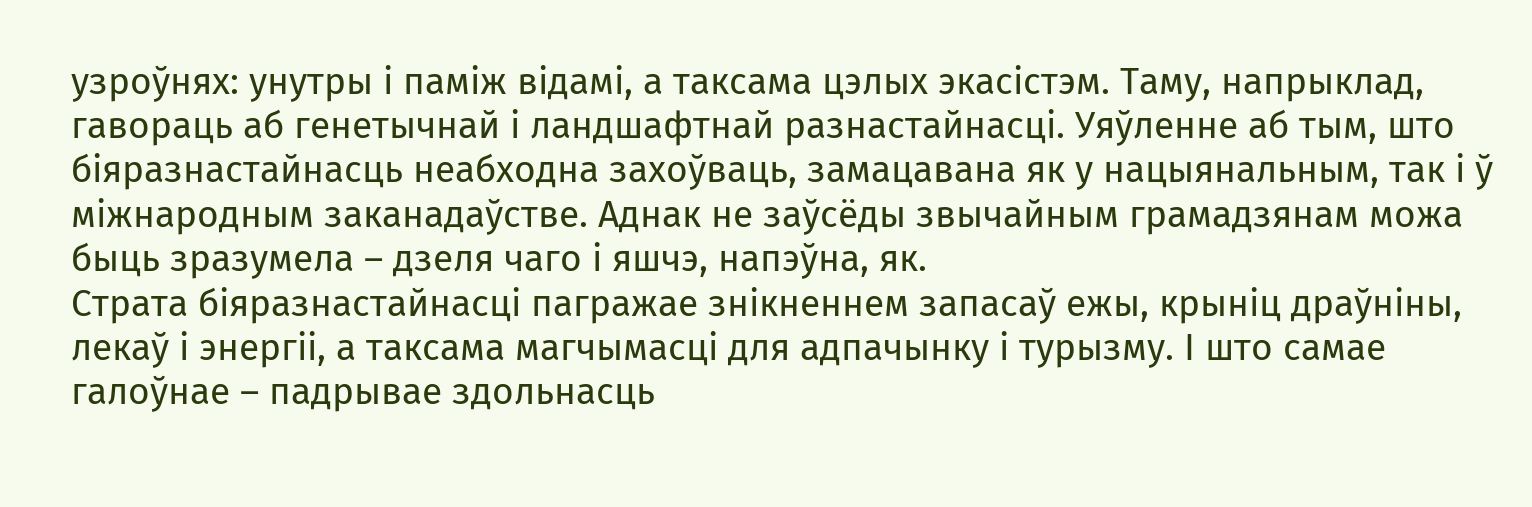узроўнях: унутры і паміж відамі, а таксама цэлых экасістэм. Таму, напрыклад, гавораць аб генетычнай і ландшафтнай разнастайнасці. Уяўленне аб тым, што біяразнастайнасць неабходна захоўваць, замацавана як у нацыянальным, так і ў міжнародным заканадаўстве. Аднак не заўсёды звычайным грамадзянам можа быць зразумела – дзеля чаго і яшчэ, напэўна, як.
Страта біяразнастайнасці пагражае знікненнем запасаў ежы, крыніц драўніны, лекаў і энергіі, а таксама магчымасці для адпачынку і турызму. І што самае галоўнае – падрывае здольнасць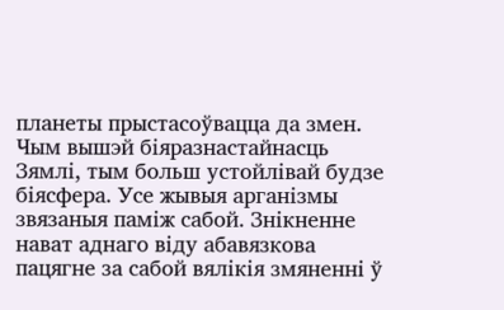планеты прыстасоўвацца да змен. Чым вышэй біяразнастайнасць Зямлі, тым больш устойлівай будзе біясфера. Усе жывыя арганізмы звязаныя паміж сабой. Знікненне нават аднаго віду абавязкова пацягне за сабой вялікія змяненні ў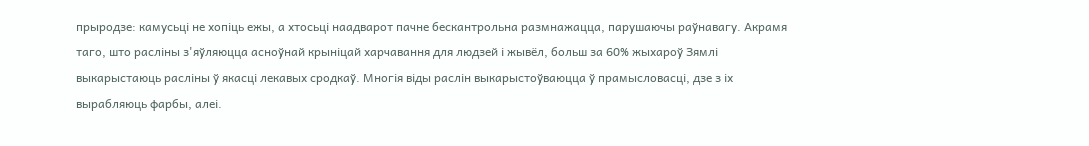прыродзе: камусьці не хопіць ежы, а хтосьці наадварот пачне бескантрольна размнажацца, парушаючы раўнавагу. Акрамя таго, што расліны з'яўляюцца асноўнай крыніцай харчавання для людзей і жывёл, больш за 60% жыхароў Зямлі выкарыстаюць расліны ў якасці лекавых сродкаў. Многія віды раслін выкарыстоўваюцца ў прамысловасці, дзе з іх вырабляюць фарбы, алеі.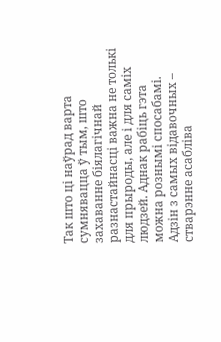Так што ці наўрад варта сумнявацца ў тым, што захаванне біялагічнай разнастайнасці важна не толькі для прыроды, але і для саміх людзей. Аднак рабіць гэта можна рознымі спосабамі. Адзін з самых відавочных – стварэнне асабліва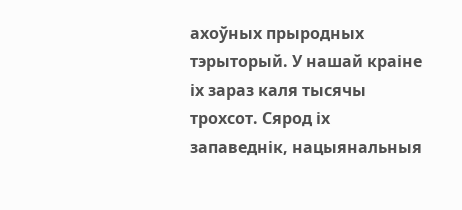ахоўных прыродных тэрыторый. У нашай краіне іх зараз каля тысячы трохсот. Сярод іх запаведнік, нацыянальныя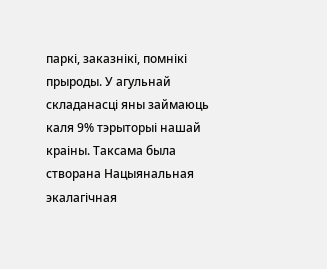паркі, заказнікі, помнікі прыроды. У агульнай складанасці яны займаюць каля 9% тэрыторыі нашай краіны. Таксама была створана Нацыянальная экалагічная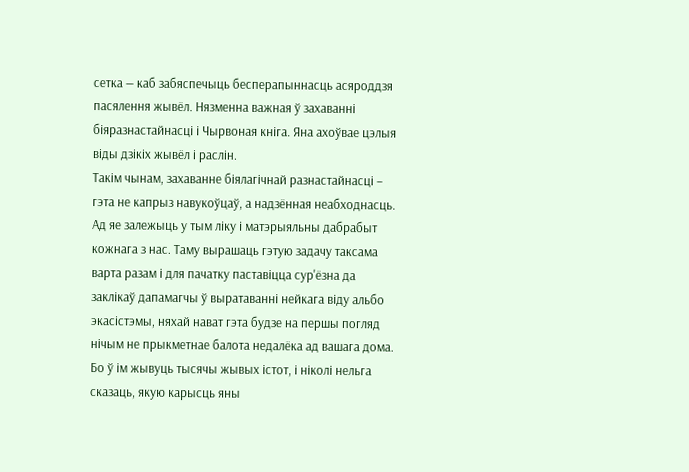сетка — каб забяспечыць бесперапыннасць асяроддзя пасялення жывёл. Нязменна важная ў захаванні біяразнастайнасці і Чырвоная кніга. Яна ахоўвае цэлыя віды дзікіх жывёл і раслін.
Такім чынам, захаванне біялагічнай разнастайнасці – гэта не капрыз навукоўцаў, а надзённая неабходнасць. Ад яе залежыць у тым ліку і матэрыяльны дабрабыт кожнага з нас. Таму вырашаць гэтую задачу таксама варта разам і для пачатку паставіцца сур'ёзна да заклікаў дапамагчы ў выратаванні нейкага віду альбо экасістэмы, няхай нават гэта будзе на першы погляд нічым не прыкметнае балота недалёка ад вашага дома. Бо ў ім жывуць тысячы жывых істот, і ніколі нельга сказаць, якую карысць яны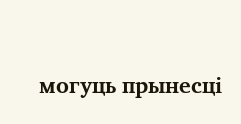могуць прынесці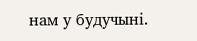нам у будучыні.